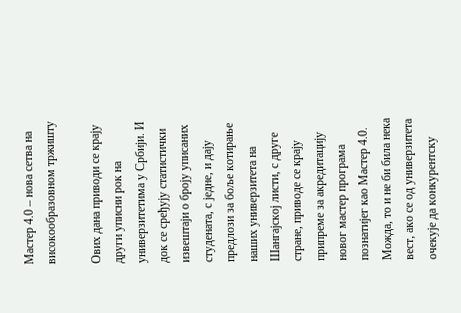Мастер 4.0 – нова сетва на високообразовном тржишту

Ових дана приводи се крају други уписни рок на универзитетима у Србији. И док се сређују статистички извештаји о броју уписаних студената, с једне, и дају предлози за боље котирање наших универзитета на Шангајској листи, с друге стране, приводе се крају припреме за акредитацију новог мастер програма познатијег као Мастер 4.0. Можда, то и не би била нека вест, ако се од универзитета очекује да конкурентску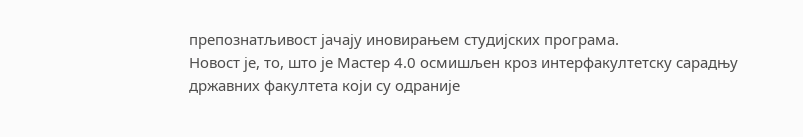препознатљивост јачају иновирањем студијских програма.
Новост је, то, што је Мастер 4.0 осмишљен кроз интерфакултетску сарадњу државних факултета који су одраније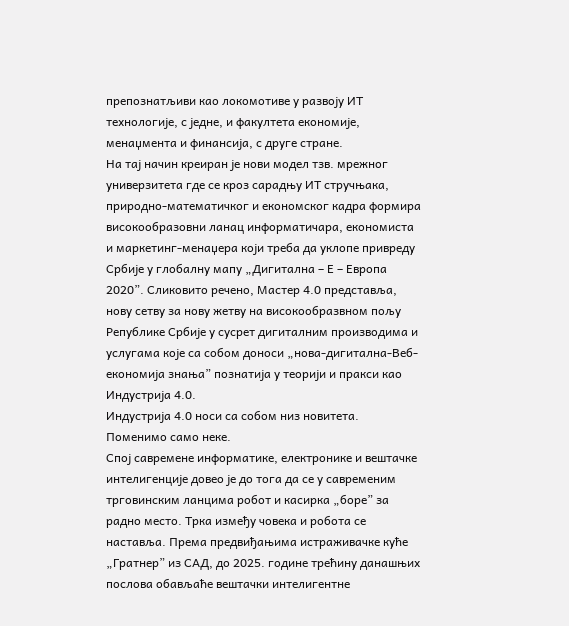препознатљиви као локомотиве у развоју ИТ технологије, с једне, и факултета економије, менаџмента и финансија, с друге стране.
На тај начин креиран је нови модел тзв. мрежног универзитета где се кроз сарадњу ИТ стручњака, природно-математичког и економског кадра формира високообразовни ланац информатичара, економиста и маркетинг-менаџера који треба да уклопе привреду Србије у глобалну мапу „Дигитална – Е – Европа 2020”. Сликовито речено, Мастер 4.0 представља, нову сетву за нову жетву на високообразвном пољу Републике Србије у сусрет дигиталним производима и услугама које са собом доноси „нова-дигитална-Веб-економија знања” познатија у теорији и пракси као Индустрија 4.0.
Индустрија 4.0 носи са собом низ новитета. Поменимо само неке.
Спој савремене информатике, електронике и вештачке интелигенције довео је до тога да се у савременим трговинским ланцима робот и касирка „боре” за радно место. Трка између човека и робота се наставља. Према предвиђањима истраживачке куће „Гратнер” из САД, до 2025. године трећину данашњих послова обављаће вештачки интелигентне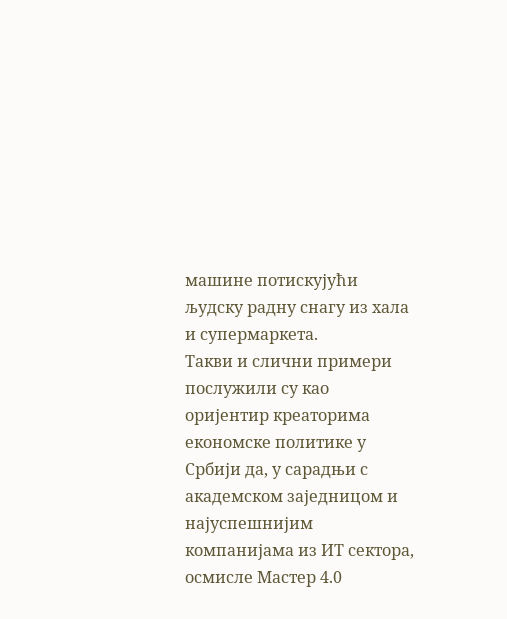машине потискујући људску радну снагу из хала и супермаркета.
Такви и слични примери послужили су као оријентир креаторима економске политике у Србији да, у сарадњи с академском заједницом и најуспешнијим компанијама из ИТ сектора, осмисле Мастер 4.0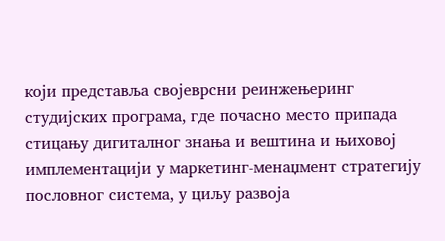који представља својеврсни реинжењеринг студијских програма, где почасно место припада стицању дигиталног знања и вештина и њиховој имплементацији у маркетинг-менаџмент стратегију пословног система, у циљу развоја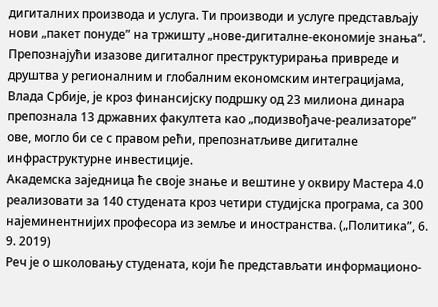дигиталних производа и услуга. Ти производи и услуге представљају нови „пакет понуде” на тржишту „нове-дигиталне-економије знања“.
Препознајући изазове дигиталног преструктурирања привреде и друштва у регионалним и глобалним економским интеграцијама, Влада Србије, је кроз финансијску подршку од 23 милиона динара препознала 13 државних факултета као „подизвођаче-реализаторе” ове, могло би се с правом рећи, препознатљиве дигиталне инфраструктурне инвестиције.
Академска заједница ће своје знање и вештине у оквиру Мастера 4.0 реализовати за 140 студената кроз четири студијска програма, са 300 најеминентнијих професора из земље и иностранства. („Политика”, 6. 9. 2019)
Реч је о школовању студената, који ће представљати информационо-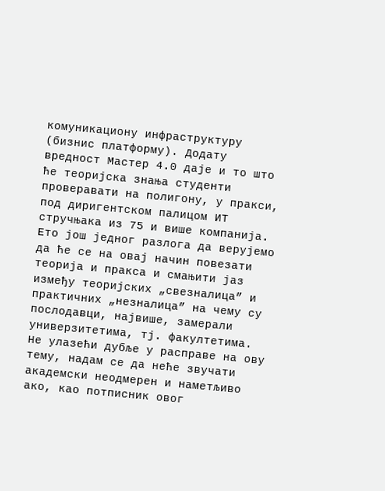комуникациону инфраструктуру (бизнис платформу). Додату вредност Мастер 4.0 даје и то што ће теоријска знања студенти проверавати на полигону, у пракси, под диригентском палицом ИТ стручњака из 75 и више компанија. Ето још једног разлога да верујемо да ће се на овај начин повезати теорија и пракса и смањити јаз између теоријских „свезналица” и практичних „незналица” на чему су послодавци, највише, замерали универзитетима, тј. факултетима.
Не улазећи дубље у расправе на ову тему, надам се да неће звучати академски неодмерен и наметљиво ако, као потписник овог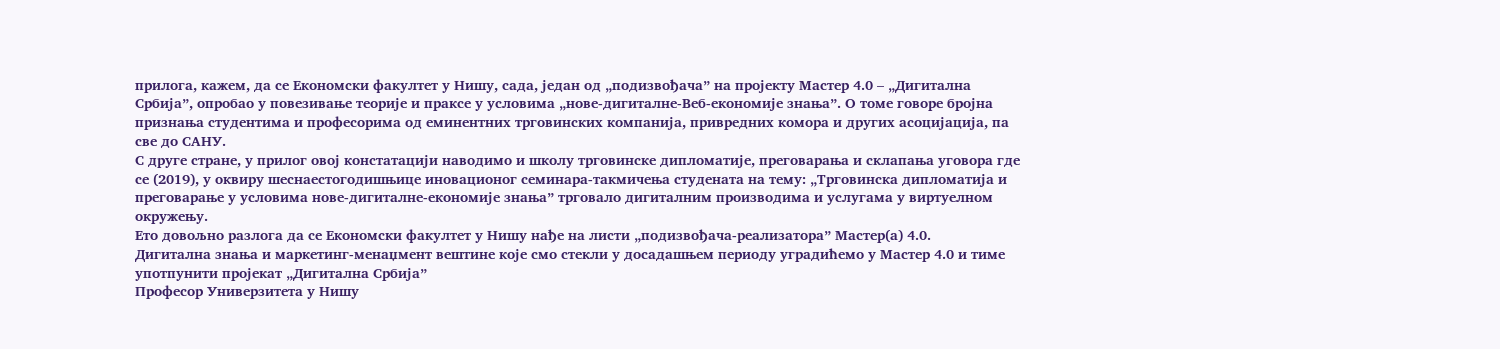прилога, кажем, да се Економски факултет у Нишу, сада, један од „подизвођача” на пројекту Мастер 4.0 – „Дигитална Србија”, опробао у повезивање теорије и праксе у условима „нове-дигиталне-Веб-економије знања”. О томе говоре бројна признања студентима и професорима од еминентних трговинских компанија, привредних комора и других асоцијација, па све до САНУ.
С друге стране, у прилог овој констатацији наводимо и школу трговинске дипломатије, преговарања и склапања уговора где се (2019), у оквиру шеснаестогодишњице иновационог семинара-такмичења студената на тему: „Трговинска дипломатија и преговарање у условима нове-дигиталне-економије знања” трговало дигиталним производима и услугама у виртуелном окружењу.
Ето довољно разлога да се Економски факултет у Нишу нађе на листи „подизвођача-реализатора” Мастер(а) 4.0.
Дигитална знања и маркетинг-менаџмент вештине које смо стекли у досадашњем периоду уградићемо у Мастер 4.0 и тиме употпунити пројекат „Дигитална Србија”
Професор Универзитета у Нишу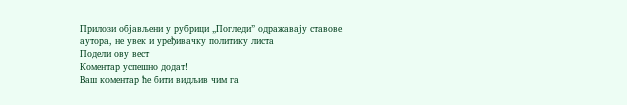Прилози објављени у рубрици „Погледи” одражавају ставове аутора, не увек и уређивачку политику листа
Подели ову вест
Комeнтар успeшно додат!
Ваш комeнтар ћe бити видљив чим га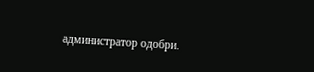администратор одобри.